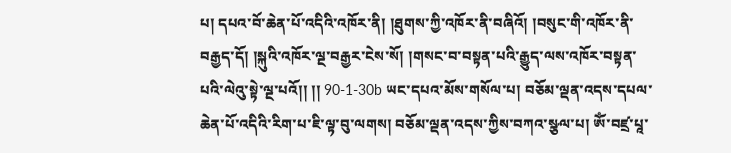པ། དཔའ་བོ་ཆེན་པོ་འདིའི་འཁོར་ནི། །ཐུགས་ཀྱི་འཁོར་ནི་བཞིའོ། །བསུང་གི་འཁོར་ནི་བརྒྱད་དོ། །སྐུའི་འཁོར་ལྔ་བརྒྱར་ངེས་སོ། །གསང་བ་བསྟན་པའི་རྒྱུད་ལས་འཁོར་བསྟན་པའི་ལེའུ་སྟེ་ལྔ་པའོ།། །། 90-1-30b ཡང་དཔའ་མོས་གསོལ་པ། བཅོམ་ལྡན་འདས་དཔལ་ཆེན་པོ་འདིའི་རིག་པ་ཇི་ལྟ་བུ་ལགས། བཅོམ་ལྡན་འདས་ཀྱིས་བཀའ་སྩལ་པ། ༀ་བཛྲ་པཱ་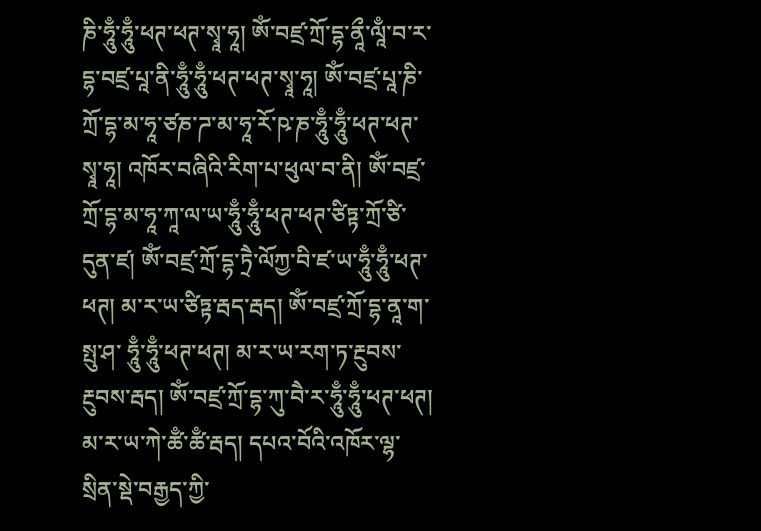ཎི་ཧཱུྃ་ཧཱུྃ་ཕཊ་ཕཊ་སྭཱ་ཧཱ། ༀ་བཛྲ་ཀྲོ་དྷ་ནཱྀ་ལཱྃ་བ་ར་དྷ་བཛྲ་པཱ་ནི་ཧཱུྃ་ཧཱུྃ་ཕཊ་ཕཊ་སྭཱ་ཧཱ། ༀ་བཛྲ་པཱ་ཎི་ ཀྲོ་དྷ་མ་ཧཱ་ཙཎ་ཌ་མ་ཧཱ་རོ་ཥ་ཎ་ཧཱུྃ་ཧཱུྃ་ཕཊ་ཕཊ་སྭཱ་ཧཱ། འཁོར་བཞིའི་རིག་པ་ཕུལ་བ་ནི། ༀ་བཛྲ་ཀྲོ་དྷ་མ་ཧཱ་ཀཱ་ལ་ཡ་ཧཱུྃ་ཧཱུྃ་ཕཊ་ཕཊ་ཙིཏྟ་ཀྲོ་ཙི་དུན་ཛ། ༀ་བཛྲ་ཀྲོ་དྷ་ཏྲཻ་ལོཀྱ་བི་ཛ་ཡ་ཧཱུྃ་ཧཱུྃ་ཕཊ་ཕཊ། མ་ར་ཡ་ཙིཏྟ་རྦད་རྦད། ༀ་བཛྲ་ཀྲོ་དྷ་ནཱ་ག་སྤུ་ཤ་ ཧཱུྃ་ཧཱུྃ་ཕཊ་ཕཊ། མ་ར་ཡ་རག་ཏ་རྔུབས་རྔུབས་རྦད། ༀ་བཛྲ་ཀྲོ་དྷ་ཀུ་བཻ་ར་ཧཱུྃ་ཧཱུྃ་ཕཊ་ཕཊ། མ་ར་ཡ་ཀེ་ཚྃ་ཚྃ་རྦད། དཔའ་བོའི་འཁོར་ལྷ་སྲིན་སྡེ་བརྒྱད་ཀྱི་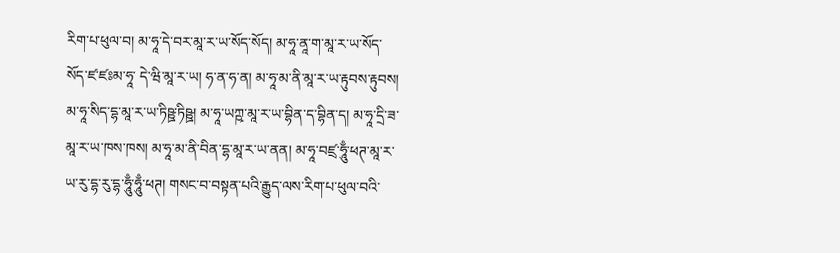རིག་པ་ཕུལ་བ། མ་ཧཱ་དེ་བར་མཱ་ར་ཡ་སོད་སོད། མ་ཧཱ་ནཱ་ག་མཱ་ར་ཡ་སོད་སོད་ཛ་ཛཿམ་ཧཱ་ དེ་ཝི་མཱ་ར་ཡ། ཧ་ན་ཧ་ན། མ་ཧཱ་མ་ནི་མཱ་ར་ཡ་རྟུབས་རྟུབས། མ་ཧཱ་སིད་དྷ་མཱ་ར་ཡ་ཏིཥྛ་ཏིཥྛ། མ་ཧཱ་ཡཀྵ་མཱ་ར་ཡ་བྷིན་ད་བྷིན་ད། མ་ཧཱ་དྲི་ཟ་མཱ་ར་ཡ་ཁས་ཁས། མ་ཧཱ་མ་ནི་བིན་དྷ་མཱ་ར་ཡ་ནན། མ་ཧཱ་བཛྲ་ཧཱུྃ་ཕཊ་མཱ་ར་ཡ་རུ་དྷ་རུ་དྷ་ཧཱུྃ་ཧཱུྃ་ཕཊ། གསང་བ་བསྟན་པའི་རྒྱུད་ལས་རིག་པ་ཕུལ་བའི་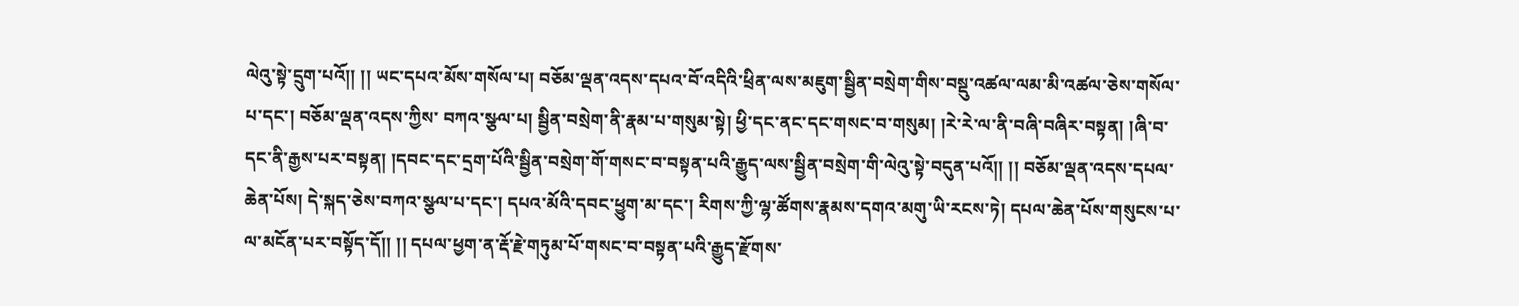ལེའུ་སྟེ་དྲུག་པའོ།། །། ཡང་དཔའ་མོས་གསོལ་པ། བཅོམ་ལྡན་འདས་དཔའ་བོ་འདིའི་ཕྲིན་ལས་མཇུག་སྦྱིན་བསྲེག་གིས་བསྡུ་འཚལ་ལམ་མི་འཚལ་ཅེས་གསོལ་པ་དང་། བཅོམ་ལྡན་འདས་ཀྱིས་ བཀའ་སྩལ་པ། སྦྱིན་བསྲེག་ནི་རྣམ་པ་གསུམ་སྟེ། ཕྱི་དང་ནང་དང་གསང་བ་གསུམ། །རེ་རེ་ལ་ནི་བཞི་བཞིར་བསྟན། །ཞི་བ་དང་ནི་རྒྱས་པར་བསྟན། །དབང་དང་དྲག་པོའི་སྦྱིན་བསྲེག་གོ་གསང་བ་བསྟན་པའི་རྒྱུད་ལས་སྦྱིན་བསྲེག་གི་ལེའུ་སྟེ་བདུན་པའོ།། །། བཅོམ་ལྡན་འདས་དཔལ་ཆེན་པོས། དེ་སྐད་ཅེས་བཀའ་སྩལ་པ་དང་། དཔའ་མོའི་དབང་ཕྱུག་མ་དང་། རིགས་ཀྱི་ལྷ་ཚོགས་རྣམས་དགའ་མགུ་ཡི་རངས་ཏེ། དཔལ་ཆེན་པོས་གསུངས་པ་ལ་མངོན་པར་བསྟོད་དོ།། །། དཔལ་ཕྱག་ན་རྡོ་རྗེ་གཏུམ་པོ་གསང་བ་བསྟན་པའི་རྒྱུད་རྫོགས་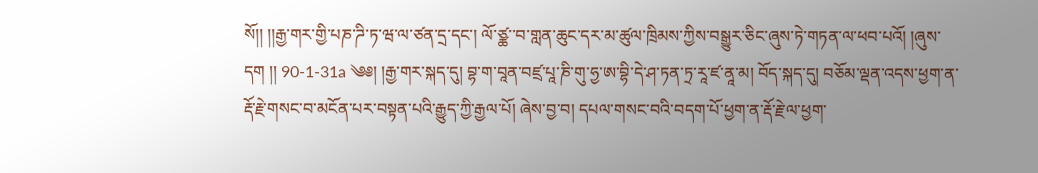སོ།། །།རྒྱ་གར་གྱི་པཎ་ཌི་ཏ་ཝ་ལ་ཙན་དྲ་དང་། ལོ་ཙྪ་་བ་གླན་ཆུང་དར་མ་ཚུལ་ཁྲིམས་ཀྱིས་བསྒྱུར་ཅིང་ཞུས་ཏེ་གཏན་ལ་ཕབ་པའོ། །ཞུས་དག །། 90-1-31a ༄༅། །རྒྱ་གར་སྐད་དུ། བྷ་ག་བཱན་བཛྲ་པཱ་ཎི་གུ་ཧྱ་ཨ་བྷི་དེ་ཤ་ཏན་ཏྲ་རཱ་ཛ་ནཱ་མ། བོད་སྐད་དུ། བཅོམ་ལྡན་འདས་ཕྱག་ན་རྡོ་རྗེ་གསང་བ་མངོན་པར་བསྟན་པའི་རྒྱུད་ཀྱི་རྒྱལ་པོ། ཞེས་བྱ་བ། དཔལ་གསང་བའི་བདག་པོ་ཕྱག་ན་རྡོ་རྗེ་ལ་ཕྱག་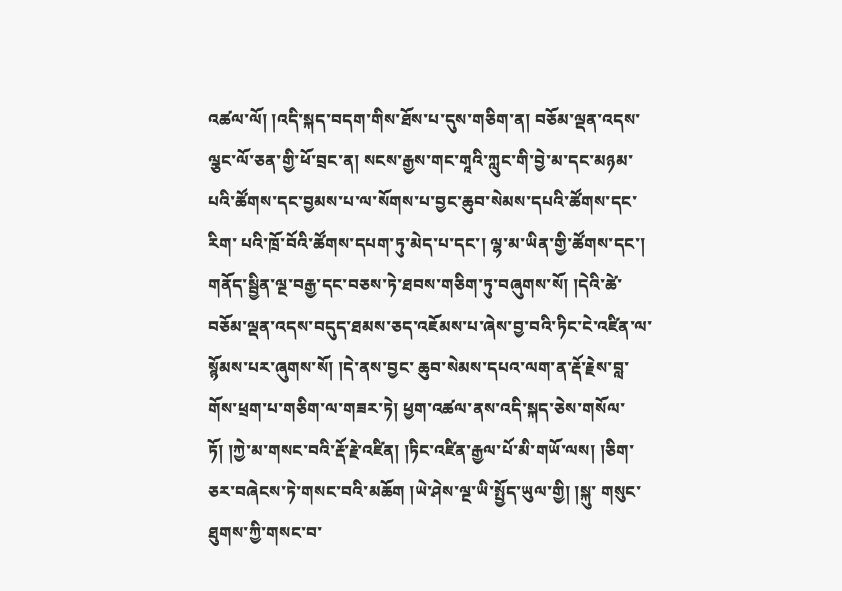འཚལ་ལོ། །འདི་སྐད་བདག་གིས་ཐོས་པ་དུས་གཅིག་ན། བཅོམ་ལྡན་འདས་ལྕང་ལོ་ཅན་གྱི་ཕོ་བྲང་ན། སངས་རྒྱས་གང་གཱའི་ཀླུང་གི་བྱེ་མ་དང་མཉམ་པའི་ཚོགས་དང་བྱམས་པ་ལ་སོགས་པ་བྱང་ཆུབ་སེམས་དཔའི་ཚོགས་དང་རིག་ པའི་ཁྲོ་བོའི་ཚོགས་དཔག་ཏུ་མེད་པ་དང་། ལྷ་མ་ཡིན་གྱི་ཚོགས་དང་། གནོད་སྦྱིན་ལྔ་བརྒྱ་དང་བཅས་ཏེ་ཐབས་གཅིག་ཏུ་བཞུགས་སོ། །དེའི་ཚེ་བཅོམ་ལྡན་འདས་བདུད་ཐམས་ཅད་འཇོམས་པ་ཞེས་བྱ་བའི་ཏིང་ངེ་འཛིན་ལ་སྙོམས་པར་ཞུགས་སོ། །དེ་ནས་བྱང་ ཆུབ་སེམས་དཔའ་ལག་ན་རྡོ་རྗེས་བླ་གོས་ཕྲག་པ་གཅིག་ལ་གཟར་ཏེ། ཕྱག་འཚལ་ནས་འདི་སྐད་ཅེས་གསོལ་ཏོ། །ཀྱེ་མ་གསང་བའི་རྡོ་རྗེ་འཛིན། །ཏིང་འཛིན་རྒྱལ་པོ་མི་གཡོ་ལས། །ཅིག་ཅར་བཞེངས་ཏེ་གསང་བའི་མཆོག །ཡེ་ཤེས་ལྔ་ཡི་སྤྱོད་ཡུལ་གྱི། །སྐུ་ གསུང་ཐུགས་ཀྱི་གསང་བ་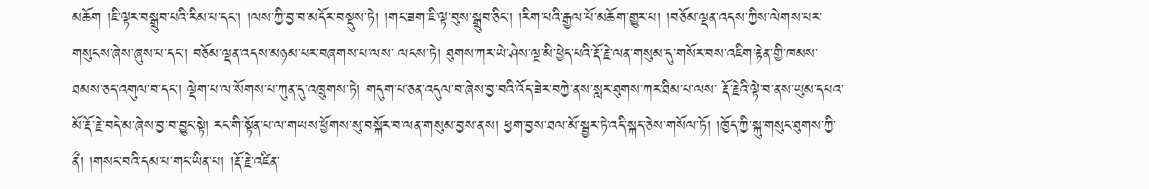མཆོག །ཇི་ལྟར་བསྒྲུབ་པའི་རིམ་པ་དང་། །ལས་ཀྱི་བྱ་བ་མདོར་བསྡུས་ཏེ། །གང་ཟག་ཇི་ལྟ་བུས་སྒྲུབ་ཅིང་། །རིག་པའི་རྒྱལ་པོ་མཆོག་གྱུར་པ། །བཅོམ་ལྡན་འདས་ཀྱིས་ལེགས་པར་གསུངས་ཞེས་ཞུས་པ་དང་། བཅོམ་ལྡན་འདས་མཉམ་པར་བཞགས་པ་ལས་ ལངས་ཏེ། ཐུགས་ཀར་ཡེ་ཤེས་ལྔ་མི་ཕྱེད་པའི་རྡོ་རྗེ་ལན་གསུམ་དུ་གསོར་བས་འཇིག་རྟེན་གྱི་ཁམས་ཐམས་ཅད་འགུལ་བ་དང་། ལྡེག་པ་ལ་སོགས་པ་ཀུན་དུ་འཁྲུགས་ཏེ། གདུག་པ་ཅན་འདུལ་བ་ཞེས་བྱ་བའི་འོད་ཟེར་བཀྱེ་ནས་སླར་ཐུགས་ཀར་ཐིམ་པ་ལས་ རྡོ་རྗེའི་ལྟེ་བ་ནས་ཡུམ་དཔའ་མོ་རྡོ་རྗེ་བདེ་མ་ཞེས་བྱ་བ་བྱུང་སྟེ། རང་གི་སྟོན་པ་ལ་གཡས་ཕྱོགས་སུ་བསྐོར་བ་ལན་གསུམ་བྱས་ནས། ཕྱག་བྱས་ཐལ་མོ་སྦྱར་ཏེ་འདི་སྐད་ཅེས་གསོལ་ཏོ། །ཁྱོད་ཀྱི་སྐུ་གསུང་ཐུགས་ཀྱི་ནྀ། །གསང་བའི་དམ་པ་གང་ཡིན་པ། །རྡོ་རྗེ་འཛིན་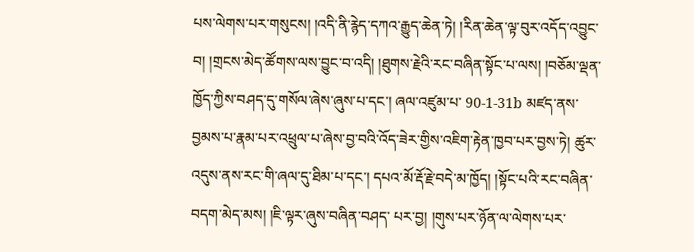པས་ལེགས་པར་གསུངས། །འདི་ནི་རྙེད་དཀའ་རྒྱུད་ཆེན་ཏེ། །རིན་ཆེན་ལྟ་བུར་འདོད་འབྱུང་བ། །གྲངས་མེད་ཚོགས་ལས་བྱུང་བ་འདི། །ཐུགས་རྗེའི་རང་བཞིན་སྟོང་པ་ལས། །བཅོམ་ལྡན་ཁྱོད་ཀྱིས་བཤད་དུ་གསོལ་ཞེས་ཞུས་པ་དང་། ཞལ་འཛུམ་པ་ 90-1-31b མཛད་ནས་བྱམས་པ་རྣམ་པར་འཕྲུལ་པ་ཞེས་བྱ་བའི་འོད་ཟེར་གྱིས་འཇིག་རྟེན་ཁྱབ་པར་བྱས་ཏེ། ཚུར་འདུས་ནས་རང་གི་ཞལ་དུ་ཐིམ་པ་དང་། དཔའ་མོ་རྡོ་རྗེ་བདེ་མ་ཁྱོད། །སྟོང་པའི་རང་བཞིན་བདག་མེད་མས། །ཇི་ལྟར་ཞུས་བཞིན་བཤད་ པར་བྱ། །གུས་པར་ཉོན་ལ་ལེགས་པར་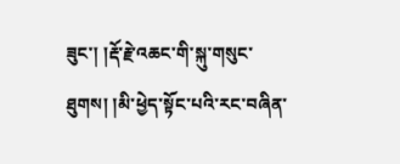ཟུང་། །རྡོ་རྗེ་འཆང་གི་སྐུ་གསུང་ཐུགས། །མི་ཕྱེད་སྟོང་པའི་རང་བཞིན་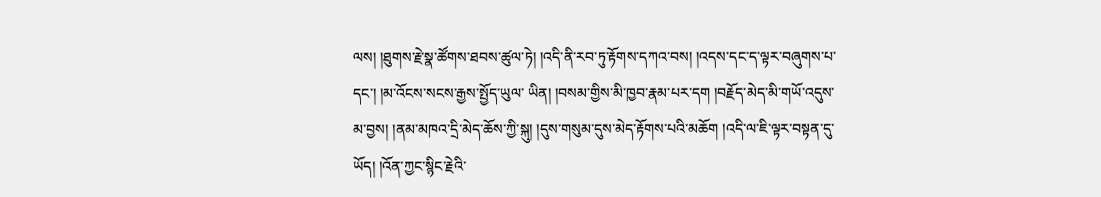ལས། །ཐུགས་རྗེ་སྣ་ཚོགས་ཐབས་ཚུལ་ཏེ། །འདི་ནི་རབ་ཏུ་རྟོགས་དཀའ་བས། །འདས་དང་ད་ལྟར་བཞུགས་པ་དང་། །མ་འོངས་སངས་རྒྱས་སྤྱོད་ཡུལ་ ཡིན། །བསམ་གྱིས་མི་ཁྱབ་རྣམ་པར་དག །བརྗོད་མེད་མི་གཡོ་འདུས་མ་བྱས། །ནམ་མཁའ་དྲི་མེད་ཆོས་ཀྱི་སྐུ། །དུས་གསུམ་དུས་མེད་རྟོགས་པའི་མཆོག །འདི་ལ་ཇི་ལྟར་བསྟན་དུ་ཡོད། །འོན་ཀྱང་སྙིང་རྗེའི་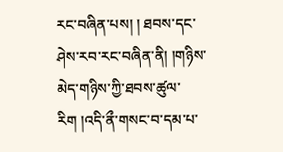རང་བཞིན་པས། ། ཐབས་དང་ཤེས་རབ་རང་བཞིན་ནི། །གཉིས་མེད་གཉིས་ཀྱི་ཐབས་ཚུལ་རིག །འདི་ནྀ་གསང་བ་དམ་པ་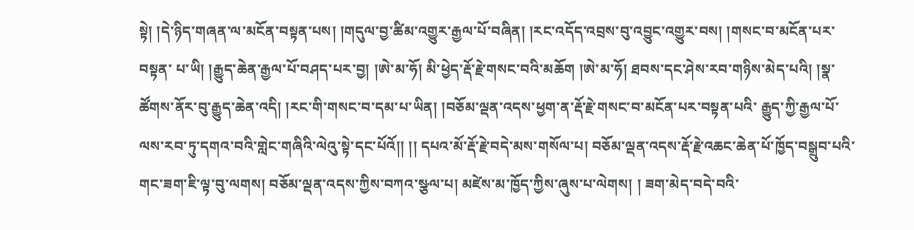སྟེ། །དེ་ཉིད་གཞན་ལ་མངོན་བསྟན་པས། །གདུལ་བྱ་ཚིམ་འགྱུར་རྒྱལ་པོ་བཞིན། །རང་འདོད་འབྲས་བུ་འབྱུང་འགྱུར་བས། །གསང་བ་མངོན་པར་བསྟན་ པ་ཡི། །རྒྱུད་ཆེན་རྒྱལ་པོ་བཤད་པར་བྱ། །ཨེ་མ་ཧོ། མི་ཕྱེད་རྡོ་རྗེ་གསང་བའི་མཆོག །ཨེ་མ་ཧོ། ཐབས་དང་ཤེས་རབ་གཉིས་མེད་པའི། །སྣ་ཚོགས་ནོར་བུ་རྒྱུད་ཆེན་འདི། །རང་གི་གསང་བ་དམ་པ་ཡིན། །བཅོམ་ལྡན་འདས་ཕྱག་ན་རྡོ་རྗེ་གསང་བ་མངོན་པར་བསྟན་པའི་ རྒྱུད་ཀྱི་རྒྱལ་པོ་ལས་རབ་ཏུ་དགའ་བའི་གླེང་གཞིའི་ལེའུ་སྟེ་དང་པོའོ།། །། དཔའ་མོ་རྡོ་རྗེ་བདེ་མས་གསོལ་པ། བཅོམ་ལྡན་འདས་རྡོ་རྗེ་འཆང་ཆེན་པོ་ཁྱོད་བསྒྲུབ་པའི་གང་ཟག་ཇི་ལྟ་བུ་ལགས། བཅོམ་ལྡན་འདས་ཀྱིས་བཀའ་སྩལ་པ། མཛེས་མ་ཁྱོད་ཀྱིས་ཞུས་པ་ལེགས། ། ཟག་མེད་བདེ་བའི་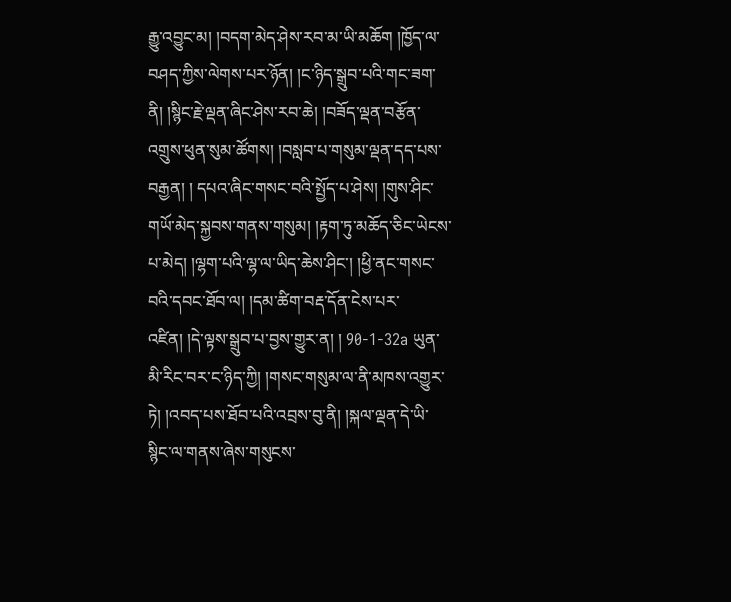རྒྱུ་འབྱུང་མ། །བདག་མེད་ཤེས་རབ་མ་ཡི་མཆོག །ཁྱོད་ལ་བཤད་ཀྱིས་ལེགས་པར་ཉོན། །ང་ཉིད་སྒྲུབ་པའི་གང་ཟག་ནི། །སྙིང་རྗེ་ལྡན་ཞིང་ཤེས་རབ་ཆེ། །བཟོད་ལྡན་བརྩོན་འགྲུས་ཕུན་སུམ་ཚོགས། །བསླབ་པ་གསུམ་ལྡན་དད་པས་བརྒྱན། ། དཔའ་ཞིང་གསང་བའི་སྤྱོད་པ་ཤེས། །གུས་ཤིང་གཡོ་མེད་སྐྱབས་གནས་གསུམ། །རྟག་ཏུ་མཆོད་ཅིང་ཡེངས་པ་མེད། །ལྷག་པའི་ལྷ་ལ་ཡིད་ཆེས་ཤིང་། །ཕྱི་ནང་གསང་བའི་དབང་ཐོབ་ལ། །དམ་ཚིག་བརྡ་དོན་ངེས་པར་འཛིན། །དེ་ལྟས་སྒྲུབ་པ་བྱས་གྱུར་ན། ། 90-1-32a ཡུན་མི་རིང་བར་ང་ཉིད་ཀྱི། །གསང་གསུམ་ལ་ནི་མཁས་འགྱུར་ཏེ། །འབད་པས་ཐོབ་པའི་འབྲས་བུ་ནི། །སྐལ་ལྡན་དེ་ཡི་སྙིང་ལ་གནས་ཞེས་གསུངས་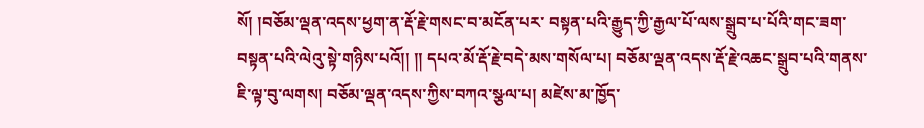སོ། །བཅོམ་ལྡན་འདས་ཕྱག་ན་རྡོ་རྗེ་གསང་བ་མངོན་པར་ བསྟན་པའི་རྒྱུད་ཀྱི་རྒྱལ་པོ་ལས་སྒྲུབ་པ་པོའི་གང་ཟག་བསྟན་པའི་ལེའུ་སྟེ་གཉིས་པའོ།། །། དཔའ་མོ་རྡོ་རྗེ་བདེ་མས་གསོལ་པ། བཅོམ་ལྡན་འདས་རྡོ་རྗེ་འཆང་སྒྲུབ་པའི་གནས་ཇི་ལྟ་བུ་ལགས། བཅོམ་ལྡན་འདས་ཀྱིས་བཀའ་སྩལ་པ། མཛེས་མ་ཁྱོད་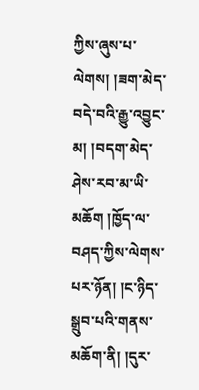ཀྱིས་ཞུས་པ་ལེགས། །ཟག་མེད་བདེ་བའི་རྒྱུ་འབྱུང་མ། །བདག་མེད་ཤེས་རབ་མ་ཡི་མཆོག །ཁྱོད་ལ་བཤད་ཀྱིས་ལེགས་པར་ཉོན། །ང་ཉིད་སྒྲུབ་པའི་གནས་མཆོག་ནི། །དུར་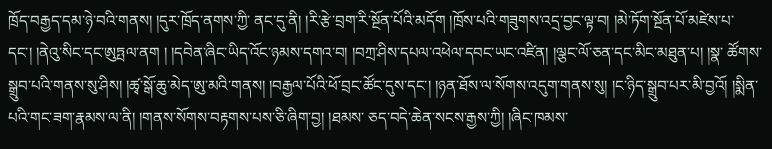ཁྲོད་བརྒྱད་དམ་ཉེ་བའི་གནས། །དུར་ཁྲོད་ནགས་ཀྱི་ ནང་དུ་ནི། །རི་རྩེ་བྲག་རི་སྔོན་པོའི་མདོག །ཁྲོས་པའི་གཟུགས་འདྲ་བྱང་ལྟ་བ། །མེ་ཏོག་སྔོན་པོ་མཛེས་པ་དང་། །ནེའུ་སིང་དང་ཨུཏྤལ་ནག ། །དབེན་ཞིང་ཡིད་འོང་ཉམས་དགའ་བ། །བཀྲ་ཤིས་དཔལ་འཕེལ་དབང་ཡང་འཛིན། །ལྕང་ལོ་ཅན་དང་མིང་མཐུན་པ། །སྣ་ ཚོགས་སྒྲུབ་པའི་གནས་སུ་ཤིས། །ཚྭ་སྒོ་ཆུ་མེད་ཨུ་མའི་གནས། །བརྒྱལ་པོའི་ཕོ་བྲང་ཚོང་དུས་དང་། །ཉན་ཐོས་ལ་སོགས་འདུག་གནས་སུ། །ང་ཉིད་སྒྲུབ་པར་མི་བྱའོ། །སྨིན་པའི་གང་ཟག་རྣམས་ལ་ནི། །གནས་སོགས་བརྟགས་པས་ཅི་ཞིག་བྱ། །ཐམས་ ཅད་བདེ་ཆེན་སངས་རྒྱས་ཀྱི། །ཞིང་ཁམས་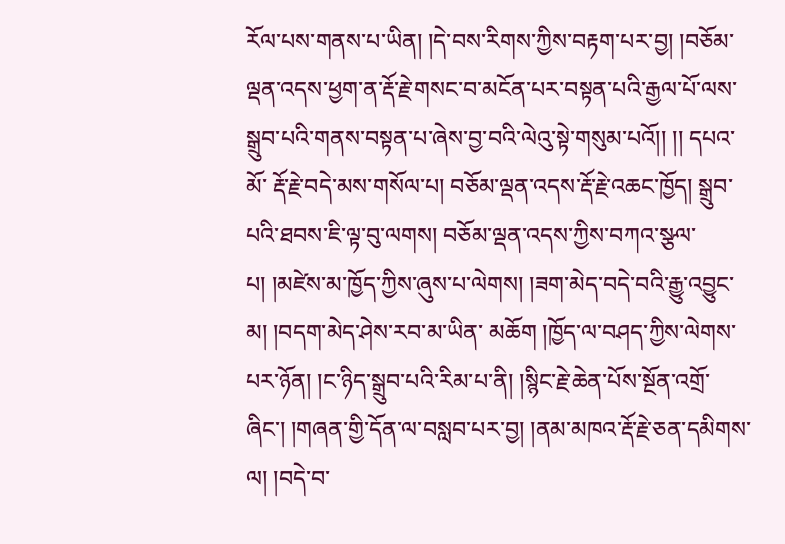རོལ་པས་གནས་པ་ཡིན། །དེ་བས་རིགས་ཀྱིས་བརྟག་པར་བྱ། །བཅོམ་ལྡན་འདས་ཕྱག་ན་རྡོ་རྗེ་གསང་བ་མངོན་པར་བསྟན་པའི་རྒྱལ་པོ་ལས་སྒྲུབ་པའི་གནས་བསྟན་པ་ཞེས་བྱ་བའི་ལེའུ་སྟེ་གསུམ་པའོ།། །། དཔའ་མོ་ རྡོ་རྗེ་བདེ་མས་གསོལ་པ། བཅོམ་ལྡན་འདས་རྡོ་རྗེ་འཆང་ཁྱོད། སྒྲུབ་པའི་ཐབས་ཇི་ལྟ་བུ་ལགས། བཅོམ་ལྡན་འདས་ཀྱིས་བཀའ་སྩལ་པ། །མཛེས་མ་ཁྱོད་ཀྱིས་ཞུས་པ་ལེགས། །ཟག་མེད་བདེ་བའི་རྒྱུ་འབྱུང་མ། །བདག་མེད་ཤེས་རབ་མ་ཡིན་ མཆོག །ཁྱོད་ལ་བཤད་ཀྱིས་ལེགས་པར་ཉོན། །ང་ཉིད་སྒྲུབ་པའི་རིམ་པ་ནི། །སྙིང་རྗེ་ཆེན་པོས་སྔོན་འགྲོ་ཞིང་། །གཞན་གྱི་དོན་ལ་བསླབ་པར་བྱ། །ནམ་མཁའ་རྡོ་རྗེ་ཅན་དམིགས་ལ། །བདེ་བ་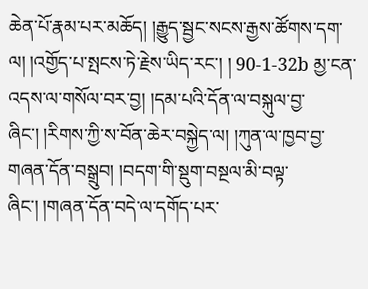ཆེན་པོ་རྣམ་པར་མཆོད། །རྒྱུད་སྦྱང་སངས་རྒྱས་ཚོགས་དག་ལ། །འགྱོད་པ་སྤངས་ཏེ་རྗེས་ཡིད་རང་། ། 90-1-32b མྱ་ངན་འདས་ལ་གསོལ་བར་བྱ། །དམ་པའི་དོན་ལ་བསྐུལ་བྱ་ཞིང་། །རིགས་ཀྱི་ས་བོན་ཆེར་བསྐྱེད་ལ། །ཀུན་ལ་ཁྱབ་བྱ་གཞན་དོན་བསྒྲུབ། །བདག་གི་སྡུག་བསྔལ་མི་བལྟ་ཞིང་། །གཞན་དོན་བདེ་ལ་དགོད་པར་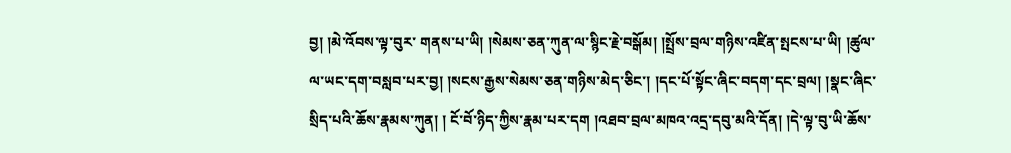བྱ། །མེ་འོབས་ལྟ་བུར་ གནས་པ་ཡི། །སེམས་ཅན་ཀུན་ལ་སྙིང་རྗེ་བསྒོམ། །སྤྲོས་བྲལ་གཉིས་འཛིན་སྤངས་པ་ཡི། །ཚུལ་ལ་ཡང་དག་བསླབ་པར་བྱ། །སངས་རྒྱས་སེམས་ཅན་གཉིས་མེད་ཅིང་། །དང་པོ་སྟོང་ཞིང་བདག་དང་བྲལ། །སྣང་ཞིང་སྲིད་པའི་ཆོས་རྣམས་ཀུན། ། ངོ་བོ་ཉིད་ཀྱིས་རྣམ་པར་དག །འཐབ་བྲལ་མཁའ་འདྲ་དབུ་མའི་དོན། །དེ་ལྟ་བུ་ཡི་ཆོས་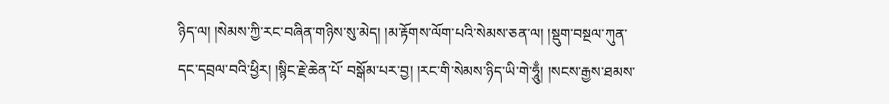ཉིད་ལ། །སེམས་ཀྱི་རང་བཞིན་གཉིས་སུ་མེད། །མ་རྟོགས་ལོག་པའི་སེམས་ཅན་ལ། །སྡུག་བསྔལ་ཀུན་དང་དབྲལ་བའི་ཕྱིར། །སྙིང་རྗེ་ཆེན་པོ་ བསྒོམ་པར་བྱ། །རང་གི་སེམས་ཉིད་ཡི་གེ་ཧཱུྃ། །སངས་རྒྱས་ཐམས་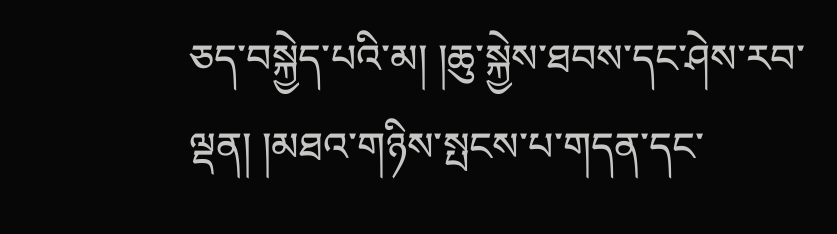ཅད་བསྐྱེད་པའི་མ། །ཆུ་སྐྱེས་ཐབས་དང་ཤེས་རབ་ལྡན། །མཐའ་གཉིས་སྤངས་པ་གདན་དང་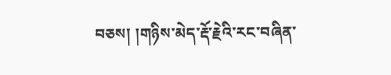བཅས། །གཉིས་མེད་རྡོ་རྗེའི་རང་བཞིན་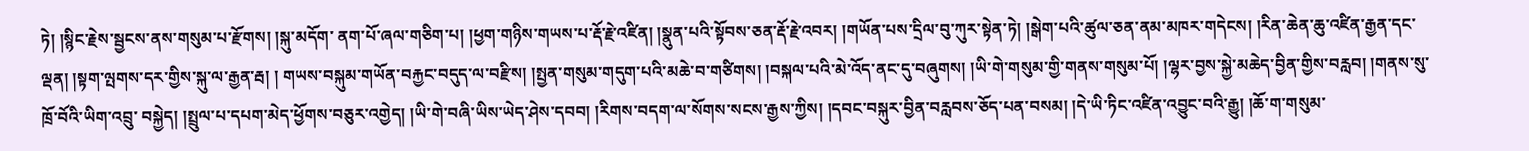ཏེ། །སྙིང་རྗེས་སྦྱངས་ནས་གསུམ་པ་རྫོགས། །སྐུ་མདོག་ ནག་པོ་ཞལ་གཅིག་པ། །ཕྱག་གཉིས་གཡས་པ་རྡོ་རྗེ་འཛིན། །སྣུན་པའི་སྟོབས་ཅན་རྡོ་རྗེ་འབར། །གཡོན་པས་དྲིལ་བུ་ཀུར་སྟེན་ཏེ། །སྒེག་པའི་ཚུལ་ཅན་ནམ་མཁར་གདེངས། །རིན་ཆེན་ཆུ་འཛིན་རྒྱན་དང་ལྡན། །སྟག་ལྤགས་དར་གྱིས་སྐུ་ལ་རྒྱན་རྦ། ། གཡས་བསྐུམ་གཡོན་བརྐྱང་བདུད་ལ་བརྫིས། །སྤྱན་གསུམ་གདུག་པའི་མཆེ་བ་གཙིགས། །བསྐལ་པའི་མེ་འོད་ནང་དུ་བཞུགས། །ཡི་གེ་གསུམ་གྱི་གནས་གསུམ་པོ། །ལྷར་བྱས་སྐྱེ་མཆེད་བྱིན་གྱིས་བརླབ། །གནས་སུ་ཁྲོ་བོའི་ཡིག་འབྲུ་ བསྐྱེད། །སྤྲུལ་པ་དཔག་མེད་ཕྱོགས་བཅུར་འགྱེད། །ཡི་གེ་བཞི་ཡིས་ཡེད་ཤེས་དབབ། །རིགས་བདག་ལ་སོགས་སངས་རྒྱས་ཀྱིས། །དབང་བསྐུར་བྱིན་བརླབས་ཅོད་པན་བསམ། །དེ་ཡི་ཏིང་འཛིན་འབྱུང་བའི་རྒྱུ། །ཆོ་ག་གསུམ་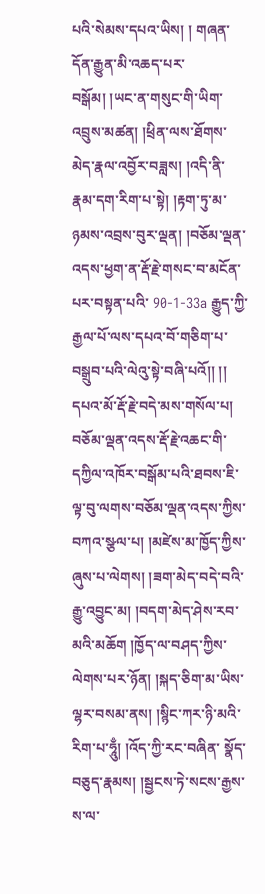པའི་སེམས་དཔའ་ཡིས། ། གཞན་དོན་རྒྱུན་མི་འཆད་པར་བསྒོམ། །ཡང་ན་གསུང་གི་ཡིག་འབྲུས་མཚན། །ཕྲིན་ལས་ཐོགས་མེད་རྣལ་འབྱོར་བཟླས། །འདི་ནི་རྣམ་དག་རིག་པ་སྟེ། །རྟག་ཏུ་མ་ཉམས་འབྲས་བུར་ལྡན། །བཅོམ་ལྡན་འདས་ཕྱག་ན་རྡོ་རྗེ་གསང་བ་མངོན་པར་བསྟན་པའི་ 90-1-33a རྒྱུད་ཀྱི་རྒྱལ་པོ་ལས་དཔའ་བོ་གཅིག་པ་བསྒྲུབ་པའི་ལེའུ་སྟེ་བཞི་པའོ།། །། དཔའ་མོ་རྡོ་རྗེ་བདེ་མས་གསོལ་པ། བཅོམ་ལྡན་འདས་རྡོ་རྗེ་འཆང་གི་དཀྱིལ་འཁོར་བསྒོམ་པའི་ཐབས་ཇི་ལྟ་བུ་ལགས་བཅོམ་ལྡན་འདས་ཀྱིས་ བཀའ་སྩལ་པ། །མཛེས་མ་ཁྱོད་ཀྱིས་ཞུས་པ་ལེགས། །ཟག་མེད་བདེ་བའི་རྒྱུ་འབྱུང་མ། །བདག་མེད་ཤེས་རབ་མའི་མཆོག །ཁྱོད་ལ་བཤད་ཀྱིས་ལེགས་པར་ཉོན། །སྐད་ཅིག་མ་ཡིས་ལྷར་བསམ་ནས། །སྙིང་ཀར་ཉི་མའི་རིག་པ་ཧཱུྃ། །འོད་ཀྱི་རང་བཞིན་ སྣོད་བཅུད་རྣམས། །སྦྱངས་ཏེ་སངས་རྒྱས་ས་ལ་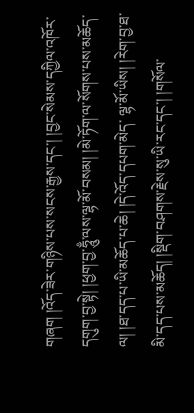གཞག །འོད་ཟེར་གཉིས་པས་སངས་རྒྱས་དང་། །བྱང་སེམས་དཀྱིལ་འཁོར་དགུག་བྱ་སྟེ། །ཕྱག་བྱ་ཧཱུྃ་ལས་ལྷ་མོ་བསམ། །མེ་ཏོག་ལ་སོགས་པས་མཆོད་ལ། །ཐ་དད་པ་ཡི་མཆོད་པ་ཆེ། །དེ་འོད་དཔག་མེད་ ལྷ་མོ་ཡིས། །རེག་བྱ་ཐ་མི་དད་པས་མཆོད། །སྡིག་བཤགས་རྗེས་སུ་ཡི་རང་དང་། །གསོལ་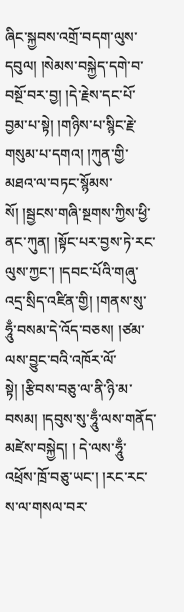ཞིང་སྐྱབས་འགྲོ་བདག་ལུས་དབུལ། །སེམས་བསྐྱེད་དགེ་བ་བསྔོ་བར་བྱ། །དེ་རྗེས་དང་པོ་བྱམ་པ་སྟེ། །གཉིས་པ་སྙིང་རྗེ་གསུམ་པ་དགའ། །ཀུན་གྱི་མཐའ་ལ་བཏང་སྙོམས་ སོ། །སྦྱངས་གཞི་སྔགས་ཀྱིས་ཕྱི་ནང་ཀུན། །སྟོང་པར་བྱས་ཏེ་རང་ལུས་ཀྱང་། །དབང་པོའི་གཞུ་འདྲ་སྲིད་འཛིན་གྱི། །གནས་སུ་ཧཱུྃ་བསམ་དེ་འོད་བཅས། །ཙམ་ལས་བྱུང་བའི་འཁོར་ལོ་སྟེ། །རྩིབས་བཅུ་ལ་ནི་ཉི་མ་བསམ། །དབུས་སུ་ཧཱུྃ་ལས་གནོད་མཛེས་བསྐྱེད། ། དེ་ལས་ཧཱུྃ་འཕྲོས་ཁྲོ་བཅུ་ཡང་། །རང་རང་ས་ལ་གསལ་བར་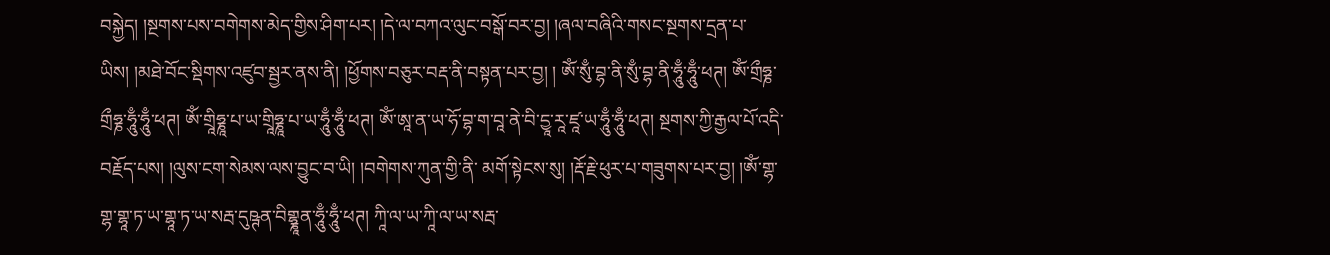བསྐྱེད། །སྔགས་པས་བགེགས་མེད་གྱིས་ཤིག་པར། །དེ་ལ་བཀའ་ལུང་བསྒོ་བར་བྱ། །ཞལ་བཞིའི་གསང་སྔགས་དྲན་པ་ཡིས། །མཐེ་བོང་སྡིགས་འཛུབ་སྦྱར་ནས་ནི། །ཕྱོགས་བཅུར་བརྡ་ནི་བསྟན་པར་བྱ། ། ཨོཾ་སུྃ་བྷ་ནི་སུྃ་བྷ་ནི་ཧཱུྃ་ཧཱུྃ་ཕཊ། ཨོཾ་གྲྀཧྞ་གྲྀཧྞ་ཧཱུྃ་ཧཱུྃ་ཕཊ། ཨོཾ་གྲཱིཧྞཱ་པ་ཡ་གྲཱིཧྞཱ་པ་ཡ་ཧཱུྃ་ཧཱུྃ་ཕཊ། ཨོཾ་ཨཱ་ན་ཡ་ཧོ་བྷ་ག་བཱ་ནེ་བི་དྱཱ་རཱ་ཛཱ་ཡ་ཧཱུྃ་ཧཱུྃ་ཕཊ། སྔགས་ཀྱི་རྒྱལ་པོ་འདི་བརྗོད་པས། །ལུས་ངག་སེམས་ལས་བྱུང་བ་ཡི། །བགེགས་ཀུན་གྱི་ནི་ མགོ་སྟེངས་སུ། །རྡོ་རྗེ་ཕུར་པ་གཟུགས་པར་བྱ། །ཨོཾ་གྷ་གྷ་གྷཱ་ཏ་ཡ་གྷཱ་ཏ་ཡ་སརྦ་དུཥྚན་བིགྷྣཱན་ཧཱུྃ་ཧཱུྃ་ཕཊ། ཀཱི་ལ་ཡ་ཀཱི་ལ་ཡ་སརྦ་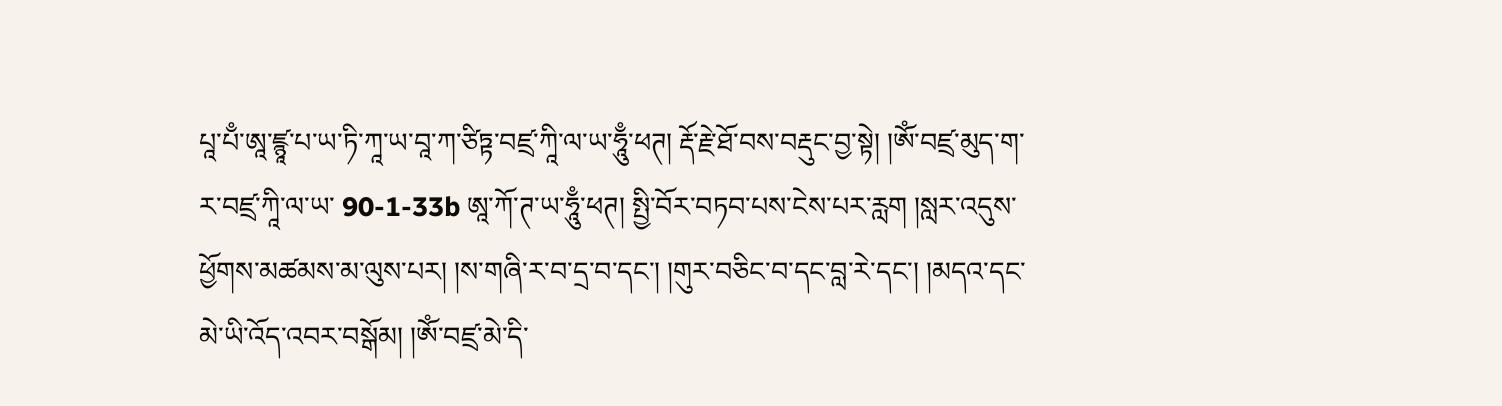པཱ་པྃ་ཨཱ་ཛྙཱ་པ་ཡ་ཏི་ཀཱ་ཡ་བཱ་ཀ་ཙིཏྟ་བཛྲ་ཀཱི་ལ་ཡ་ཧཱུྃ་ཕཊ། རྡོ་རྗེ་ཐོ་བས་བརྡུང་བྱ་སྟེ། །ཨོཾ་བཛྲ་མུད་ག་ར་བཛྲ་ཀཱི་ལ་ཡ་ 90-1-33b ཨཱ་ཀོ་ཊ་ཡ་ཧཱུྃ་ཕཊ། སྤྱི་བོར་བཏབ་པས་ངེས་པར་རླག །སླར་འདུས་ཕྱོགས་མཚམས་མ་ལུས་པར། །ས་གཞི་ར་བ་དྲ་བ་དང་། །གུར་བཅིང་བ་དང་བླ་རེ་དང་། །མདའ་དང་མེ་ཡི་འོད་འབར་བསྒོམ། །ཨོཾ་བཛྲ་མེ་དི་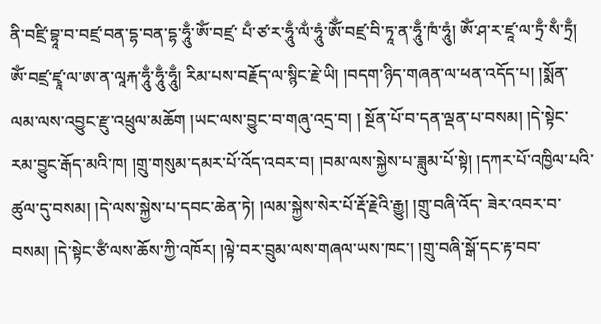ནི་བཛྲི་བྷཱ་བ་བཛྲ་བན་དྷ་བན་དྷ་ཧཱུྃ་ཨོཾ་བཛྲ་ པྃ་ཙ་ར་ཧཱུྃ་ལྂ་ཧཱུཾ་ཨོྂ་བཛྲ་བི་ཏཱ་ན་ཧཱུྃ་ཁཾ་ཧཱུཾ། ཨོཾ་ཤ་ར་ཛཱ་ལ་ཏྲྃ་སྃ་ཏྲྃ། ཨོཾ་བཛྲ་ཛྭཱ་ལ་ཨ་ན་ལཱརྐ་ཧཱུྃ་ཧཱུྃ་ཧཱུྃ། རིམ་པས་བརྗོད་ལ་སྙིང་རྗེ་ཡི། །བདག་ཉིད་གཞན་ལ་ཕན་འདོད་པ། །སྨོན་ལམ་ལས་འབྱུང་རྫུ་འཕྲུལ་མཆོག །ཡང་ལས་བྱུང་བ་གཞུ་འདྲ་བ། ། སྔོན་པོ་བ་དན་ལྡན་པ་བསམ། །དེ་སྟེང་རམ་བྱུང་རྒོད་མའི་ཁ། །གྲུ་གསུམ་དམར་པོ་འོད་འབར་བ། །བམ་ལས་སྐྱེས་པ་ཟླུམ་པོ་སྟེ། །དཀར་པོ་འཁྱིལ་པའི་ཚུལ་དུ་བསམ། །དེ་ལས་སྐྱེས་པ་དབང་ཆེན་ཏེ། །ལམ་སྐྱེས་སེར་པོ་རྡོ་རྗེའི་རྒྱུ། །གྲུ་བཞི་འོད་ ཟེར་འབར་བ་བསམ། །དེ་སྟེང་ཙྃ་ལས་ཆོས་ཀྱི་འཁོར། །ལྟེ་བར་བྲུམ་ལས་གཞལ་ཡས་ཁང་། །གྲུ་བཞི་སྒོ་དང་རྟ་བབ་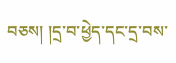བཅས། །དྲ་བ་ཕྱེད་དང་དྲ་བས་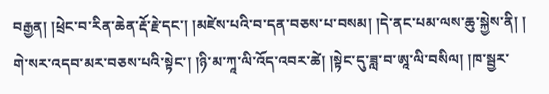བརྒྱན། །ཕྲེང་བ་རིན་ཆེན་རྡོ་རྗེ་དང་། །མཛེས་པའི་བ་དན་བཅས་པ་བསམ། །དེ་ནང་པམ་ལས་ཆུ་སྐྱེས་ནི། ། གེ་སར་འདབ་མར་བཅས་པའི་སྟེང་། །ཉི་མ་ཀཱ་ལི་འོད་འབར་ཚེ། །སྟེང་དུ་ཟླ་བ་ཨཱ་ལི་བསིལ། །ཁ་སྦྱར་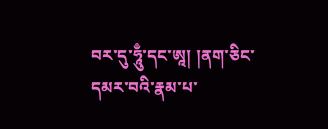བར་དུ་ཧཱུྃ་དང་ཨཱ། །ནག་ཅིང་དམར་བའི་རྣམ་པ་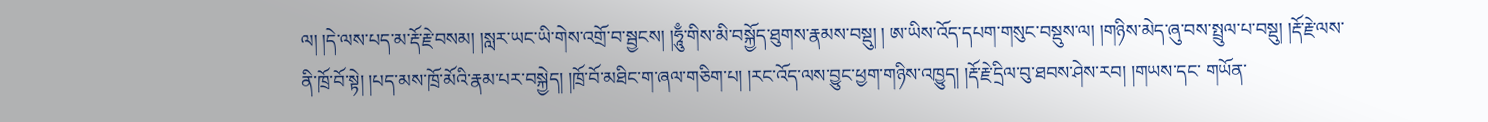ལ། །དེ་ལས་པད་མ་རྡོ་རྗེ་བསམ། །སླར་ཡང་ཡི་གེས་འགྲོ་བ་སྦྱངས། །ཧཱུྃ་གིས་མི་བསྐྱོད་ཐུགས་རྣམས་བསྡུ། ། ཨ་ཡིས་འོད་དཔག་གསུང་བསྡུས་ལ། །གཉིས་མེད་ཞུ་བས་སྤྲུལ་པ་བསྡུ། །རྡོ་རྗེ་ལས་ནི་ཁྲོ་བོ་སྟེ། །པད་མས་ཁྲོ་མོའི་རྣམ་པར་བསྐྱེད། །ཁྲོ་བོ་མཐིང་ག་ཞལ་གཅིག་པ། །རང་འོད་ལས་བྱུང་ཕྱག་གཉིས་འཁྱུད། །རྡོ་རྗེ་དྲིལ་བུ་ཐབས་ཤེས་རབ། །གཡས་དང་ གཡོན་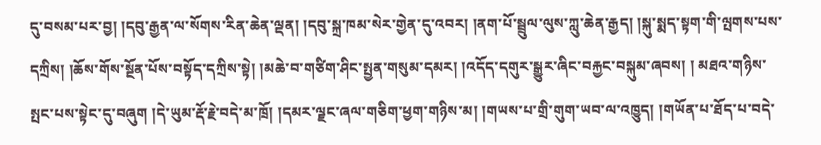དུ་བསམ་པར་བྱ། །དབུ་རྒྱན་ལ་སོགས་རིན་ཆེན་ལྡན། །དབུ་སྐྲ་ཁམ་སེར་གྱེན་དུ་འབར། །ནག་པོ་སྦྲུལ་ལུས་ཀླུ་ཆེན་རྒྱད། །སྐུ་སྨད་སྟག་གི་ལྤགས་པས་དཀྲིས། །ཆོས་གོས་སྔོན་པོས་བསྟོད་དཀྲིས་སྟེ། །མཆེ་བ་གཙིག་ཤིང་སྤྱན་གསུམ་དམར། །འདོད་དགུར་སྒྱུར་ཞིང་བརྐྱང་བསྐུམ་ཞབས། ། མཐའ་གཉིས་སྤང་པས་སྟེང་དུ་བཞུག །དེ་ཡུམ་རྡོ་རྗེ་བདེ་མ་ཁྲོ། །དམར་ལྗང་ཞལ་གཅིག་ཕྱག་གཉིས་མ། །གཡས་པ་གྲི་གུག་ཡབ་ལ་འཁྱུད། །གཡོན་པ་ཐོད་པ་བདེ་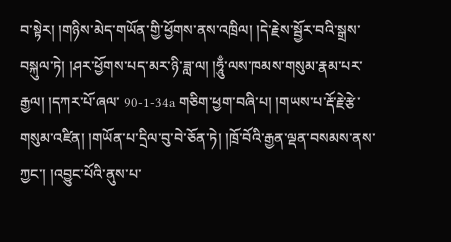བ་སྟེར། །གཉིས་མེད་གཡོན་གྱི་ཕྱོགས་ནས་འཁྲིལ། །དེ་རྗེས་སྦྱོར་བའི་སྒྲས་བསྐུལ་ཏེ། །ཤར་ཕྱོགས་པད་མར་ཉི་ཟླ་ལ། །ཧཱུྃ་ལས་ཁམས་གསུམ་རྣམ་པར་རྒྱལ། །དཀར་པོ་ཞལ་ 90-1-34a གཅིག་ཕྱག་བཞི་པ། །གཡས་པ་རྡོ་རྗེ་རྩེ་གསུམ་འཛིན། །གཡོན་པ་དྲིལ་བུ་བེ་ཅོན་ཏེ། །ཁྲོ་བོའི་རྒྱན་ལྡན་བསམས་ནས་ཀྱང་། །འབྱུང་པོའི་ནུས་པ་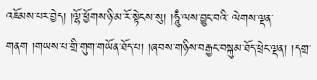འཇོམས་པར་བྱེད། །ལྷོ་ཕྱོགས་ཉི་མ་རོ་སྟེངས་སུ། །ཧཱུྃ་ལས་བྱུང་བའི་ ལེགས་ལྡན་གནག །གཡས་པ་གྲི་གུག་གཡོན་ཐོད་པ། །ཞབས་གཉིས་བརྒྱང་བསྐུམ་ཐོད་ཕྲེང་ལྡན། །དགྲ་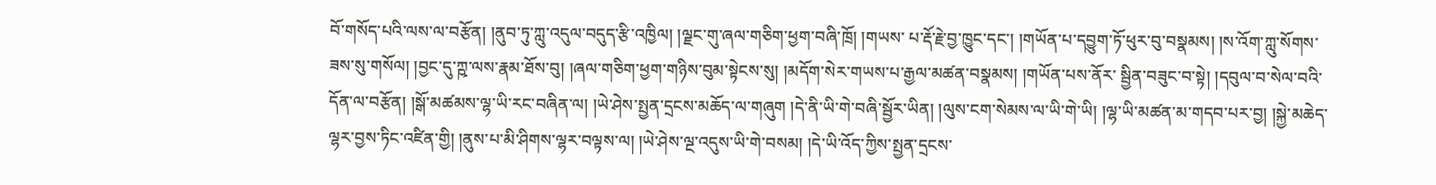བོ་གསོད་པའི་ལས་ལ་བརྩོན། །ནུབ་ཏུ་ཀླུ་འདུལ་བདུད་རྩི་འཁྱིལ། །ལྗང་གུ་ཞལ་གཅིག་ཕྱག་བཞི་ཁྲོ། །གཡས་ པ་རྡོ་རྗེ་བྱ་ཁྱུང་དང་། །གཡོན་པ་དབྱུག་ཏོ་ཕུར་བུ་བསྣམས། །ས་འོག་ཀླུ་སོགས་ཟས་སུ་གསོལ། །བྱང་དུ་ཀྵ་ལས་རྣམ་ཐོས་བུ། །ཞལ་གཅིག་ཕྱག་གཉིས་བུམ་སྟེངས་སུ། །མདོག་སེར་གཡས་པ་རྒྱལ་མཚན་བསྣམས། །གཡོན་པས་ནོར་ སྦྱིན་བཟུང་བ་སྟེ། །དབུལ་བ་སེལ་བའི་དོན་ལ་བརྩོན། །སྒོ་མཚམས་ལྷ་ཡི་རང་བཞིན་ལ། །ཡེ་ཤེས་སྤྱན་དྲངས་མཆོད་ལ་གཞུག །དེ་ནི་ཡི་གེ་བཞི་སྦྱོར་ཡིན། །ལུས་ངག་སེམས་ལ་ཡི་གེ་ཡི། །ལྷ་ཡི་མཚན་མ་གདབ་པར་བྱ། །སྐྱེ་མཆེད་ ལྷར་བྱས་ཏིང་འཛིན་གྱི། །ནུས་པ་མི་ཤིགས་ལྷར་བལྟས་ལ། །ཡེ་ཤེས་ལྔ་འདུས་ཡི་གེ་བསམ། །དེ་ཡི་འོད་ཀྱིས་སྤྱན་དྲངས་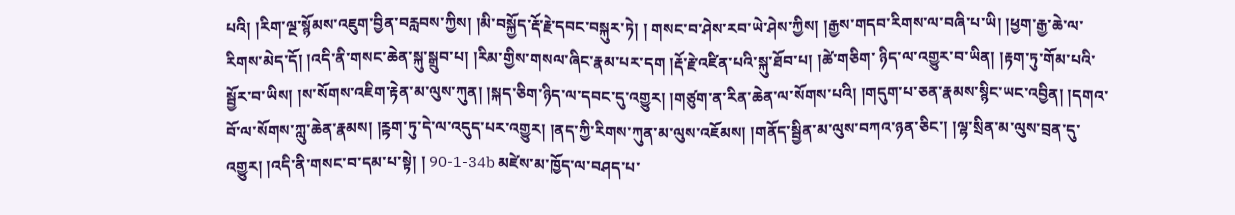པའི། །རིག་ལྔ་སྙོམས་འཇུག་བྱིན་བརླབས་ཀྱིས། །མི་བསྐྱོད་རྡོ་རྗེ་དབང་བསྐུར་ཏེ། ། གསང་བ་ཤེས་རབ་ཡེ་ཤེས་ཀྱིས། །རྒྱས་གདབ་རིགས་ལ་བཞི་པ་ཡི། །ཕྱག་རྒྱ་ཆེ་ལ་རིགས་མེད་དོ། །འདི་ནི་གསང་ཆེན་སྐུ་སྒྲུབ་པ། །རིམ་གྱིས་གསལ་ཞིང་རྣམ་པར་དག །རྡོ་རྗེ་འཛིན་པའི་སྐུ་ཐོབ་པ། །ཚེ་གཅིག་ ཉིད་ལ་འགྱུར་བ་ཡིན། །རྟག་ཏུ་གོམ་པའི་སྦྱོར་བ་ཡིས། །ས་སོགས་འཇིག་རྟེན་མ་ལུས་ཀུན། །སྐད་ཅིག་ཉིད་ལ་དབང་དུ་འགྱུར། །གཙུག་ན་རིན་ཆེན་ལ་སོགས་པའི། །གདུག་པ་ཅན་རྣམས་སྙིང་ཡང་འབྱིན། །དགའ་ བོ་ལ་སོགས་ཀླུ་ཆེན་རྣམས། །ཪྟག་ཏུ་དེ་ལ་འདུད་པར་འགྱུར། །ནད་ཀྱི་རིགས་ཀུན་མ་ལུས་འཇོམས། །གནོད་སྦྱིན་མ་ལུས་བཀའ་ཉན་ཅིང་། །ལྷ་སྲིན་མ་ལུས་བྲན་དུ་འགྱུར། །འདི་ནི་གསང་བ་དམ་པ་སྟེ། ། 90-1-34b མཛེས་མ་ཁྱོད་ལ་བཤད་པ་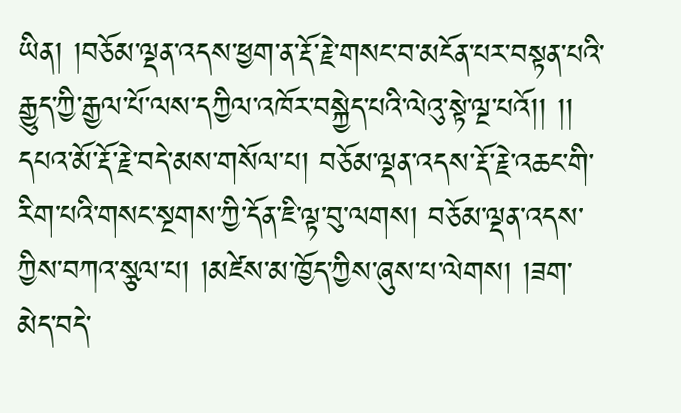ཡིན། །བཅོམ་ལྡན་འདས་ཕྱག་ན་རྡོ་རྗེ་གསང་བ་མངོན་པར་བསྟན་པའི་རྒྱུད་ཀྱི་རྒྱལ་པོ་ལས་དཀྱིལ་འཁོར་བསྐྱེད་པའི་ལེའུ་སྟེ་ལྔ་པའོ།། །། དཔའ་མོ་རྡོ་རྗེ་བདེ་མས་གསོལ་པ། བཅོམ་ལྡན་འདས་རྡོ་རྗེ་འཆང་གི་རིག་པའི་གསང་སྔགས་ཀྱི་དོན་ཇི་ལྟ་བུ་ལགས། བཅོམ་ལྡན་འདས་ཀྱིས་བཀའ་སྩལ་པ། །མཛེས་མ་ཁྱོད་ཀྱིས་ཞུས་པ་ལེགས། །ཟག་མེད་བདེ་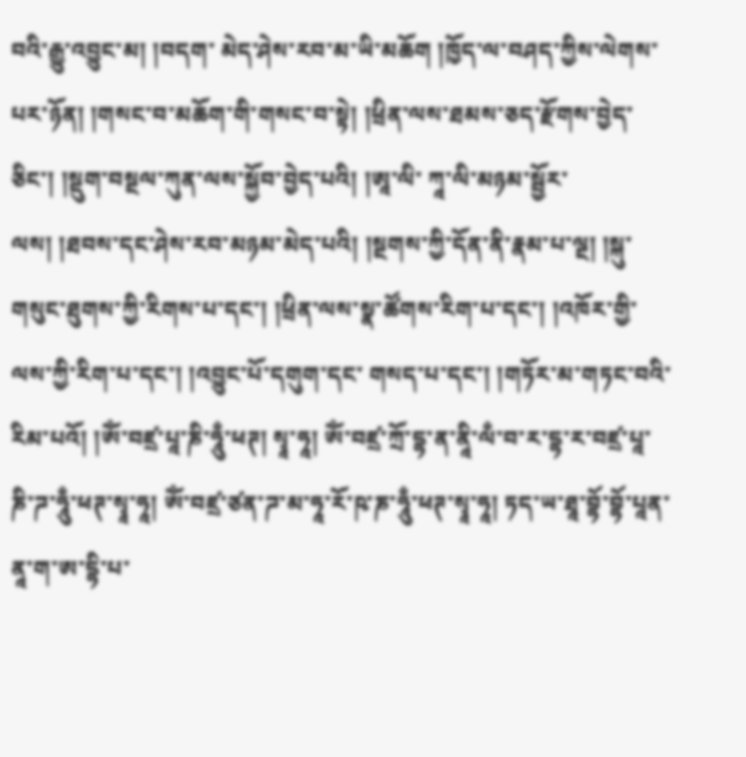བའི་རྒྱུ་འབྱུང་མ། །བདག་ མེད་ཤེས་རབ་མ་ཡི་མཆོག །ཁྱོད་ལ་བཤད་ཀྱིས་ལེགས་པར་ཉོན། །གསང་བ་མཆོག་གི་གསང་བ་སྟེ། །ཕྲིན་ལས་ཐམས་ཅད་རྫོགས་བྱེད་ཅིང་། །སྡུག་བསྔལ་ཀུན་ལས་སྐྱོབ་བྱེད་པའི། །ཨཱ་ལི་ ཀཱ་ལི་མཉམ་སྦྱོར་ལས། །ཐབས་དང་ཤེས་རབ་མཉམ་མེད་པའི། །སྔགས་ཀྱི་དོན་ནི་རྣམ་པ་ལྔ། །སྐུ་གསུང་ཐུགས་ཀྱི་རིགས་པ་དང་། །ཕྲིན་ལས་སྣ་ཚོགས་རིག་པ་དང་། །འཁོར་གྱི་ལས་ཀྱི་རིག་པ་དང་། །འབྱུང་པོ་དགུག་དང་ གསད་པ་དང་། །གཏོར་མ་གཏང་བའི་རིམ་པའོ། །ཨོཾ་བཛྲ་པཱ་ཎི་ཧཱུྃ་ཕཊ། སྭཱ་ཧཱ། ཨོཾ་བཛྲ་ཀྲོ་དྷ་ན་ནཱི་ལྃ་བ་ར་དྷ་ར་བཛྲ་པཱ་ཎི་ཌ་ཧཱུྃ་ཕཊ་སྭཱ་ཧཱ། ཨོཾ་བཛྲ་ཙན་ཌ་མ་ཧཱ་རོ་ཥ་ཎ་ཧཱུྃ་ཕཊ་སྭཱ་ཧཱ། ཏད་ཡ་ཐཱ་བྷོ་བྷོ་པཱན་ནཱ་ག་ཨ་དྷི་པ་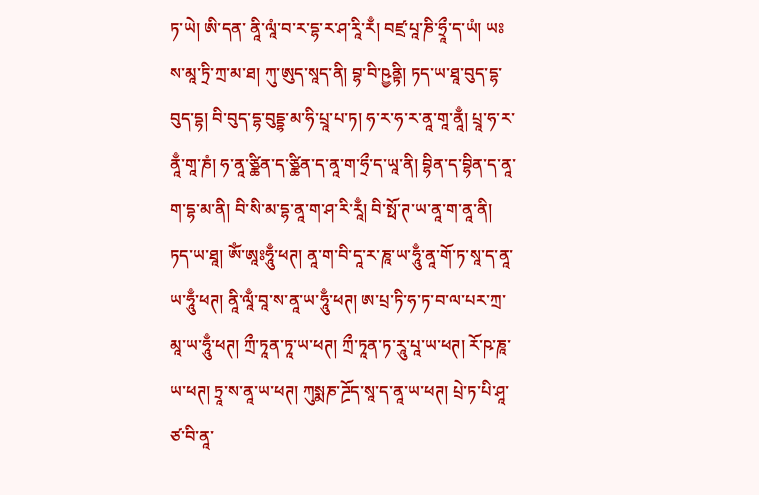ཏ་ཡེ། ཨི་དན་ ནཱི་ལཱཾ་བ་ར་དྷ་ར་ཤ་རཱི་རྃ། བཛྲ་པཱ་ཎི་ཧྲཱྀ་ད་ཡཾ། ཡཿས་མཱ་ཏྲི་ཀྲ་མ་ཐ། ཀུ་ཨུད་སཱད་ནི། བྷ་བི་ཥྱནྟི། ཏད་ཡ་ཐཱ་བུད་དྷ་བུད་དྷ། བི་བུད་དྷ་བུདྡྷ་མ་ཧི་པྲཱ་པ་ཏ། ཧ་ར་ཧ་ར་ནཱ་གཱ་ནཱྃ། པྲཱ་ཧ་ར་ནཱྃ་གཱ་ཎཾ། ཧ་ནཱ་ཙྪིན་ད་ཙྪིན་ད་ནཱ་ག་ཧྲྀ་ད་ཡཱ་ནི། བྷིན་ད་བྷིན་ད་ནཱ་ ག་དྷ་མ་ནི། བི་སི་མ་དྷ་ནཱ་ག་ཤ་རི་རཱྃ། བི་སྥོ་ཊ་ཡ་ནཱ་ག་ནཱ་ནི། ཏད་ཡ་ཐཱ། ཨོཾ་ཨཱཿཧཱུྃ་ཕཊ། ནཱ་ག་བི་དཱ་ར་ཎཱ་ཡ་ཧཱུྃ་ནཱ་གོ་ཏ་སཱ་ད་ནཱ་ཡ་ཧཱུྃ་ཕཊ། ནཱི་ལཱྃ་བཱ་ས་ནཱ་ཡ་ཧཱུྃ་ཕཊ། ཨ་པྲ་ཏི་ཧ་ཏ་བ་ལ་པར་ཀྲ་མཱ་ཡ་ཧཱུྃ་ཕཊ། ཀྲྀ་ཏཱན་ཏཱ་ཡ་ཕཊ། ཀྲྀ་ཏཱན་ཏ་རཱུ་པཱ་ཡ་ཕཊ། རོ་ཥ་ཎཱ་ཡ་ཕཊ། ཏྲཱ་ས་ནཱ་ཡ་ཕཊ། ཀུསྨཎ་ཌྲོད་སཱ་ད་ནཱ་ཡ་ཕཊ། པྲེ་ཏ་པི་ཤཱ་ཙ་བི་ནཱ་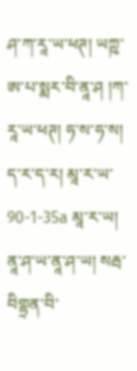ཤ་ཀ་རཱ་ཡ་ཕཊ། ཡཀྵ་ཨ་པ་སྨར་བི་ནཱ་ཤ །ཀ་རཱ་ཡ་ཕཊ། ཧ་ས་ཧ་ས། ད་ར་ད་ར། མཱ་ར་ཡ་ 90-1-35a མཱ་ར་ཡ། ནཱ་ཤ་ཡ་ནཱ་ཤ་ཡ། སརྦ་བིགྷྲན་བི་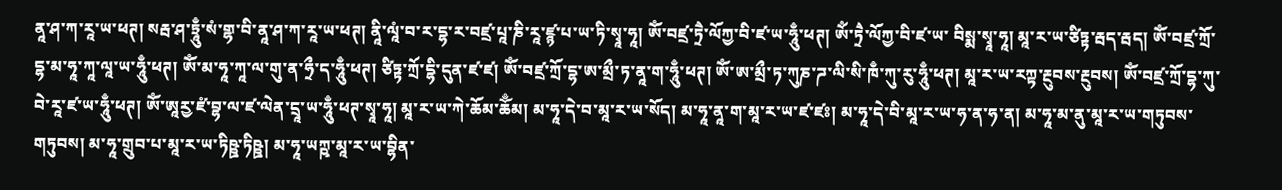ནཱ་ཤ་ཀ་རཱ་ཡ་ཕཊ། སརྦ་ཤ་ཏྲཱུྃ་སཾ་གྷ་བི་ནཱ་ཤ་ཀ་རཱ་ཡ་ཕཊ། ནཱི་ལཱཾ་བ་ར་དྷ་ར་བཛྲ་པཱ་ཎི་རཱ་ཛྙ་པ་ཡ་ཏི་སྭཱ་ཧཱ། ཨོཾ་བཛྲ་ཏྲཻ་ལོཀྱ་བི་ཛ་ཡ་ཧཱུྃ་ཕཊ། ཨོཾ་ཏྲཻ་ལོཀྱ་བི་ཛ་ཡ་ བིསྨ་སྭཱ་ཧཱ། མཱ་ར་ཡ་ཙིཏྟ་རྦད་རྦད། ཨོཾ་བཛྲ་ཀྲོ་དྷ་མ་ཧཱ་ཀཱ་ལཱ་ཡ་ཧཱུྃ་ཕཊ། ཨོཾ་མ་ཧཱ་ཀཱ་ལ་གུ་ན་ཧྲྀ་ད་ཧཱུྃ་ཕཊ། ཙིཏྟ་ཀྲོ་དྷི་དུན་ཛ་ཛ། ཨོཾ་བཛྲ་ཀྲོ་དྷ་ཨ་མྲྀ་ཏ་ནཱ་ག་ཧཱུྃ་ཕཊ། ཨོཾ་ཨ་མྲྀ་ཏ་ཀུཎ་ཌ་ལི་སི་ཁྃ་ཀུ་རུ་ཧཱུྃ་ཕཊ། མཱ་ར་ཡ་རཀྟ་རྔུབས་རྔུབས། ཨོཾ་བཛྲ་ཀྲོ་དྷ་ཀུ་བེ་རཱ་ཛ་ཡ་ཧཱུྃ་ཕཊ། ཨོཾ་ཨཱརྱ་ཛཾ་བྷ་ལ་ཛ་ལེན་དྲཱ་ཡ་ཧཱུྃ་ཕཊ་སྭཱ་ཧཱ། མཱ་ར་ཡ་ཀེ་ཆོམ་ཆོྃམ། མ་ཧཱ་དེ་བ་མཱ་ར་ཡ་སོད། མ་ཧཱ་ནཱ་ག་མཱ་ར་ཡ་ཛ་ཛཿ། མ་ཧཱ་དེ་བི་མཱ་ར་ཡ་ཧ་ན་ཧ་ན། མ་ཧཱ་མ་ནུ་མཱ་ར་ཡ་གཏུབས་གཏུབས། མ་ཧཱ་གྲུབ་པ་མཱ་ར་ཡ་ཏིཥྛ་ཏིཥྛ། མ་ཧཱ་ཡཀྵ་མཱ་ར་ཡ་བྷིན་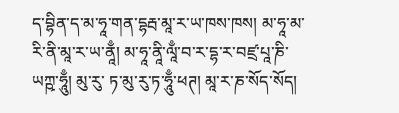ད་བྷིན་ད་མ་ཧཱ་གན་དྷརྦ་མཱ་ར་ཡ་ཁས་ཁས། མ་ཧཱ་མ་རི་ནི་མཱ་ར་ཡ་ནཱྃ། མ་ཧཱ་ནཱི་ལཱྃ་བ་ར་དྷ་ར་བཛྲ་པཱ་ཎི་ཡཀྵ་ཧཱུྃ། མུ་རུ་ ཏ་མུ་རུ་ཏ་ཧཱུྃ་ཕཊ། མཱ་ར་ཎ་སོད་སོད།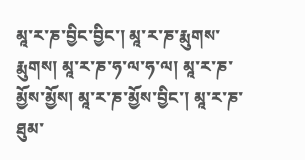མཱ་ར་ཎ་བྱིང་བྱིང་། མཱ་ར་ཎ་རྨུགས་རྨུགས། མཱ་ར་ཎ་ཧ་ལ་ཧ་ལ། མཱ་ར་ཎ་མྱོས་མྱོས། མཱ་ར་ཎ་མྱོས་བྱིང་། མཱ་ར་ཎ་ཐུམ་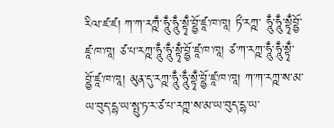རིལ་ཛ་ཛ། ཀ་ཀ་རཀྵྃ་ཧཱུྃ་ཧཱུྃ་སྟྭྃ་བྷྱོ་ཛཱ་ཁ་ཁཱ། ཏྀ་རཀྵ་ ཧཱུྃ་ཧཱུྃ་སྟྭྃབྷྱོ་ཛཱ་ཁ་ཁཱ། ཙ་པ་རཀྵ་ཧཱུྃ་ཧཱུྃ་སྟྭྃ་བྷྱོ་ཛཱ་ཁ་ཁཱ། ཙ་ཀ་རཀྵ་ཧཱུྃ་ཧཱུྃ་སྟྭྃ་བྷྱོ་ཛཱ་ཁ་ཁཱ། མུན་དུ་རཀྵ་ཧཱུྃ་ཧཱུྃ་སྟྭྃ་བྷྱོ་ཛཱ་ཁ་ཁཱ། ཀ་ཀ་རཀྵ་ས་མ་ཡ་བུད་དྷ་ཡ་སྤུ་ཏ་ར་ཙ་པ་རཀྵ་ས་མ་ཡ་བུད་དྷ་ཡ་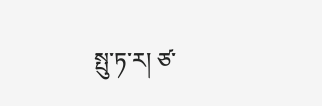སྤུ་ཏ་ར། ཙ་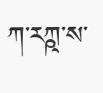ཀ་རཀྵ་ས་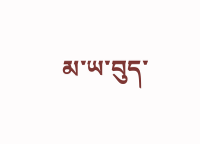མ་ཡ་བུད་